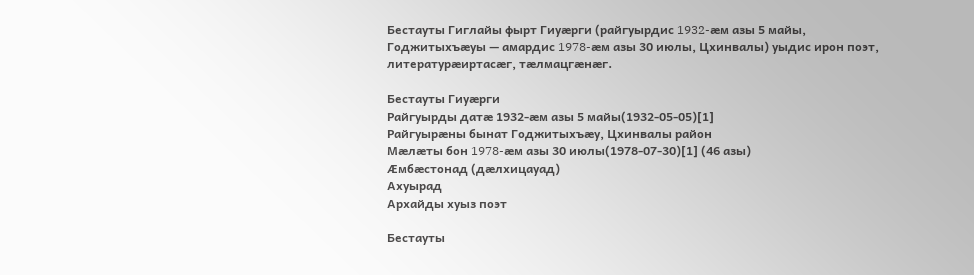Бестауты Гиглайы фырт Гиуæрги (райгуырдис 1932-æм азы 5 майы, Годжитыхъæуы — амардис 1978-æм азы 30 июлы, Цхинвалы) уыдис ирон поэт, литературæиртасæг, тæлмацгæнæг.

Бестауты Гиуæрги
Райгуырды датæ 1932-æм азы 5 майы(1932-05-05)[1]
Райгуырæны бынат Годжитыхъæу, Цхинвалы район
Мæлæты бон 1978-æм азы 30 июлы(1978-07-30)[1] (46 азы)
Æмбæстонад (дæлхицауад)
Ахуырад
Архайды хуыз поэт

Бестауты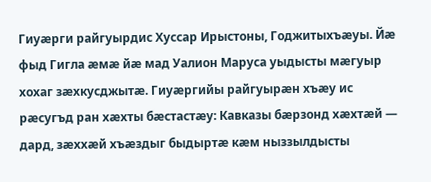Гиуæрги райгуырдиc Хуссар Ирыстоны, Годжитыхъæуы. Йæ фыд Гигла æмæ йæ мад Уалион Маруса уыдысты мæгуыр хохаг зæхкусджытæ. Гиуæргийы райгуырæн хъæу ис рæсугъд ран хæхты бæстастæу: Кавказы бæрзонд хæхтæй — дард, зæххæй хъæздыг быдыртæ кæм ныззылдысты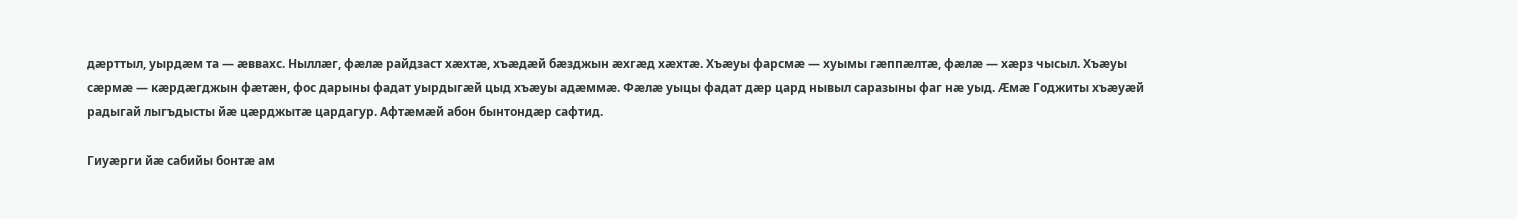дæрттыл, уырдæм та — æввахс. Ныллæг, фæлæ райдзаст хæхтæ, хъæдæй бæзджын æхгæд хæхтæ. Хъæуы фарсмæ — хуымы гæппæлтæ, фæлæ — хæрз чысыл. Хъæуы сæрмæ — кæрдæгджын фæтæн, фос дарыны фадат уырдыгæй цыд хъæуы адæммæ. Фæлæ уыцы фадат дæр цард нывыл саразыны фаг нæ уыд. Æмæ Годжиты хъæуæй радыгай лыгъдысты йæ цæрджытæ цардагур. Афтæмæй абон бынтондæр сафтид.

Гиуæрги йæ сабийы бонтæ ам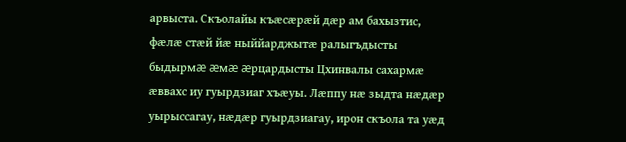арвыста. Скъолайы къæсæрæй дæр ам бахызтиc, фæлæ стæй йæ ныййарджытæ ралыгъдысты быдырмæ æмæ æрцардысты Цхинвалы сахармæ æввахс иу гуырдзиаг хъæуы. Лæппу нæ зыдта нæдæр уырыссагау, нæдæр гуырдзиагау, ирон скъола та уæд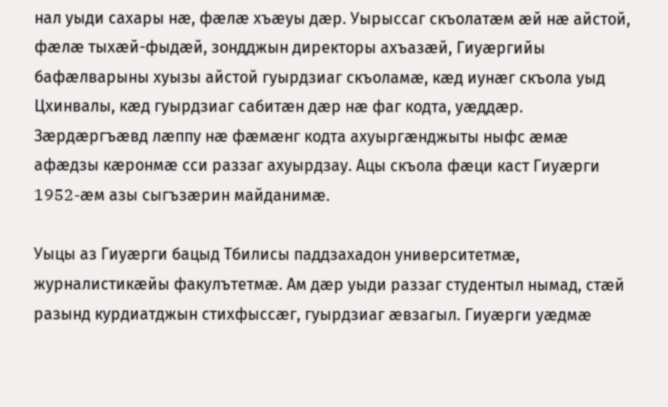нал уыди сахары нæ, фæлæ хъæуы дæр. Уырыссаг скъолатæм æй нæ айстой, фæлæ тыхæй-фыдæй, зондджын директоры ахъазæй, Гиуæргийы бафæлварыны хуызы айстой гуырдзиаг скъоламæ, кæд иунæг скъола уыд Цхинвалы, кæд гуырдзиаг сабитæн дæр нæ фаг кодта, уæддæр. Зæрдæргъæвд лæппу нæ фæмæнг кодта ахуыргæнджыты ныфс æмæ афæдзы кæронмæ сси раззаг ахуырдзау. Ацы скъола фæци каст Гиуæрги 1952-æм азы сыгъзæрин майданимæ.

Уыцы аз Гиуæрги бацыд Тбилисы паддзахадон университетмæ, журналистикæйы факулътетмæ. Ам дæр уыди раззаг студентыл нымад, стæй разынд курдиатджын стихфыссæг, гуырдзиаг æвзагыл. Гиуæрги уæдмæ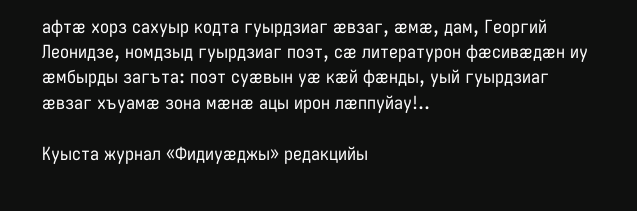афтæ хорз сахуыр кодта гуырдзиаг æвзаг, æмæ, дам, Георгий Леонидзе, номдзыд гуырдзиаг поэт, сæ литературон фæсивæдæн иу æмбырды загъта: поэт суæвын уæ кæй фæнды, уый гуырдзиаг æвзаг хъуамæ зона мæнæ ацы ирон лæппуйау!..

Куыста журнал «Фидиуæджы» редакцийы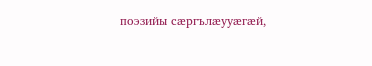поэзийы сæргълæууæгæй,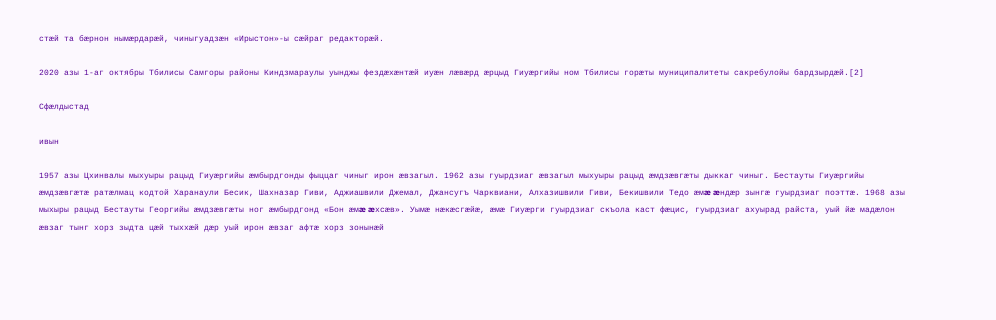стæй та бæрнон нымæрдарæй, чиныгуадзæн «Ирыстон»-ы сæйраг редакторæй.

2020 азы 1-аг октябры Тбилисы Самгоры районы Киндзмараулы уынджы фездæхæнтæй иуæн лæвæрд æрцыд Гиуæргийы ном Тбилисы горæты муниципалитеты сакребулойы бардзырдæй.[2]

Сфæлдыстад

ивын

1957 азы Цхинвалы мыхуыры рацыд Гиуæргийы æмбырдгонды фыццаг чиныг ирон æвзагыл. 1962 азы гуырдзиаг æвзагыл мыхуыры рацыд æмдзæвгæты дыккаг чиныг. Бестауты Гиуæргийы æмдзæвгæтæ ратæлмац кодтой Харанаули Бесик, Шахназар Гиви, Аджиашвили Джемал, Джансугъ Чарквиани, Алхазишвили Гиви, Бекишвили Тедо æмæ æндæр зынгæ гуырдзиаг поэттæ. 1968 азы мыхыры рацыд Бестауты Георгийы æмдзæвгæты ног æмбырдгонд «Бон æмæ æхсæв». Уымæ нæкæсгæйæ, æмæ Гиуæрги гуырдзиаг скъола каст фæцис, гуырдзиаг ахуырад райста, уый йæ мадæлон æвзаг тынг хорз зыдта цæй тыххæй дæр уый ирон æвзаг афтæ хорз зонынæй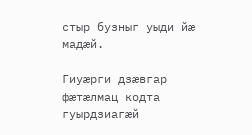стыр бузныг уыди йæ мадæй.

Гиуæрги дзæвгар фæтæлмац кодта гуырдзиагæй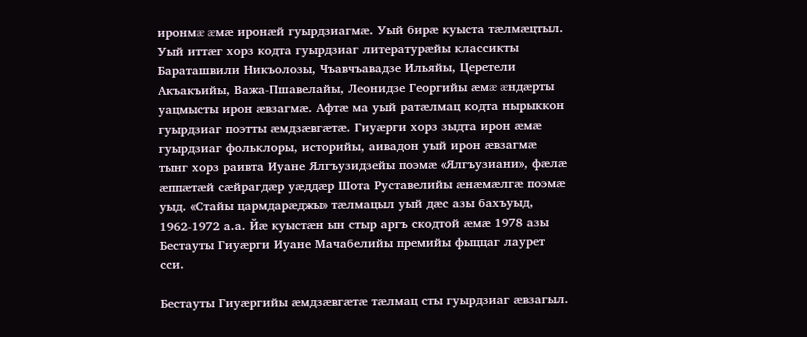иронмæ æмæ иронæй гуырдзиагмæ. Уый бирæ куыста тæлмæцтыл. Уый иттæг хорз кодта гуырдзиаг литературæйы классикты Бараташвили Никъолозы, Чъавчъавадзе Ильяйы, Церетели Акъакъийы, Важа-Пшавелайы, Леонидзе Георгийы æмæ æндæрты уацмысты ирон æвзагмæ. Афтæ ма уый ратæлмац кодта нырыккон гуырдзиаг поэтты æмдзæвгæтæ. Гиуæрги хорз зыдта ирон æмæ гуырдзиаг фольклоры, историйы, аивадон уый ирон æвзагмæ тынг хорз раивта Иуане Ялгъузидзейы поэмæ «Ялгъузиани», фæлæ æппæтæй сæйрагдæр уæддæр Шота Руставелийы æнæмæлгæ поэмæ уыд. «Стайы цармдарæджы» тæлмацыл уый дæс азы бахъуыд, 1962-1972 а.а. Йæ куыстæн ын стыр аргъ скодтой æмæ 1978 азы Бестауты Гиуæрги Иуане Мачабелийы премийы фыццаг лаурет сси.

Бестауты Гиуæргийы æмдзæвгæтæ тæлмац сты гуырдзиаг æвзагыл.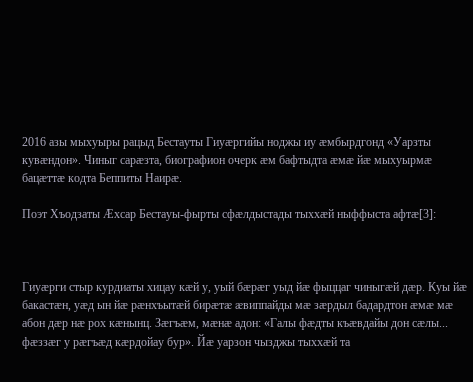2016 азы мыхуыры рацыд Бестауты Гиуæргийы ноджы иу æмбырдгонд «Уарзты кувæндон». Чиныг сарæзта, биографион очерк æм бафтыдта æмæ йæ мыхуырмæ бацæттæ кодта Беппиты Наирæ.

Поэт Хъодзаты Æхсар Бестауы-фырты сфæлдыстады тыххæй ныффыста афтæ[3]:



Гиуæрги стыр курдиаты хицау кæй у, уый бæрæг уыд йæ фыццаг чиныгæй дæр. Куы йæ бакастæн, уæд ын йæ рæнхъытæй бирæтæ æвиппайды мæ зæрдыл бадардтон æмæ мæ абон дæр нæ рох кæнынц. Зæгъæм, мæнæ адон: «Галы фæдты къæвдайы дон сæлы... фæззæг у рæгъæд кæрдойау бур». Йæ уарзон чызджы тыххæй та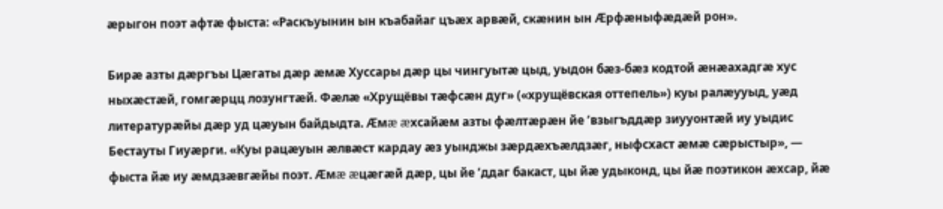æрыгон поэт афтæ фыста: «Раскъуынин ын къабайаг цъæх арвæй, скæнин ын Æрфæныфæдæй рон».

Бирæ азты дæргъы Цæгаты дæр æмæ Хуссары дæр цы чингуытæ цыд, уыдон бæз-бæз кодтой æнæахадгæ хус ныхæстæй, гомгæрцц лозунгтæй. Фæлæ «Хрущёвы тæфсæн дуг» («хрущёвская оттепель») куы ралæууыд, уæд литературæйы дæр уд цæуын байдыдта. Æмæ æхсайæм азты фæлтæрæн йе ’взыгъддæр зиууонтæй иу уыдис Бестауты Гиуæрги. «Куы рацæуын æлвæст кардау æз уынджы зæрдæхъæлдзæг, ныфсхаст æмæ сæрыстыр», — фыста йæ иу æмдзæвгæйы поэт. Æмæ æцæгæй дæр, цы йе ’ддаг бакаст, цы йæ удыконд, цы йæ поэтикон æхсар, йæ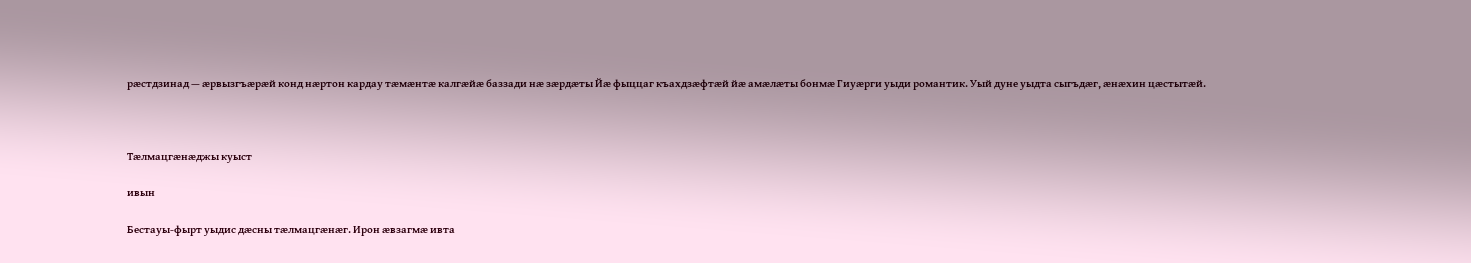рæстдзинад — æрвызгъæрæй конд нæртон кардау тæмæнтæ калгæйæ баззади нæ зæрдæты Йæ фыццаг къахдзæфтæй йæ амæлæты бонмæ Гиуæрги уыди романтик. Уый дуне уыдта сыгъдæг, æнæхин цæстытæй.



Тæлмацгæнæджы куыст

ивын

Бестауы-фырт уыдис дæсны тæлмацгæнæг. Ирон æвзагмæ ивта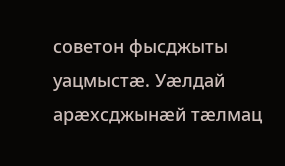советон фысджыты уацмыстæ. Уæлдай арæхсджынæй тæлмац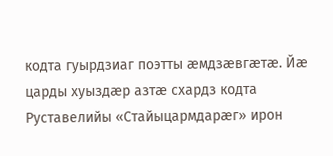кодта гуырдзиаг поэтты æмдзæвгæтæ. Йæ царды хуыздæр азтæ схардз кодта Руставелийы «Стайыцармдарæг» ирон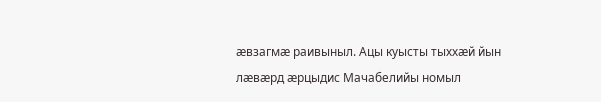æвзагмæ раивыныл. Ацы куысты тыххæй йын лæвæрд æрцыдис Мачабелийы номыл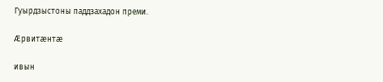Гуырдзыстоны паддзахадон преми.

Æрвитæнтæ

ивын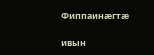Фиппаинæгтæ

ивын